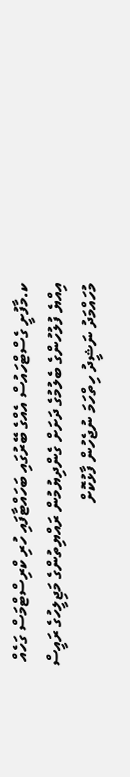ކ.މާފުށީ ގެސްޓްހައުސް އެއްގެ ބޭރުގައި ބަހައްޓާފައި ހުރި ކްރިސްޓްމަސް ގަހެއް އިއްޔެ ފުލުހުންގެ ބެލުމުގެ ދަށަށް ގެންދިޔުމުން ރައްޔިތުންގެ މަޖިލީހުގެ ރައީސް މުހައްމަދު ނަޝީދު ހިތްހަމަ ނުޖެހުން ފާޅުކޮށް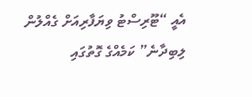އެއީ “ޓޫރިސްޓު ވިޔަފާރިއަށް ގެއްލުން ލިބިދާނެ” ކަމެއްގެ ގޮތުގައި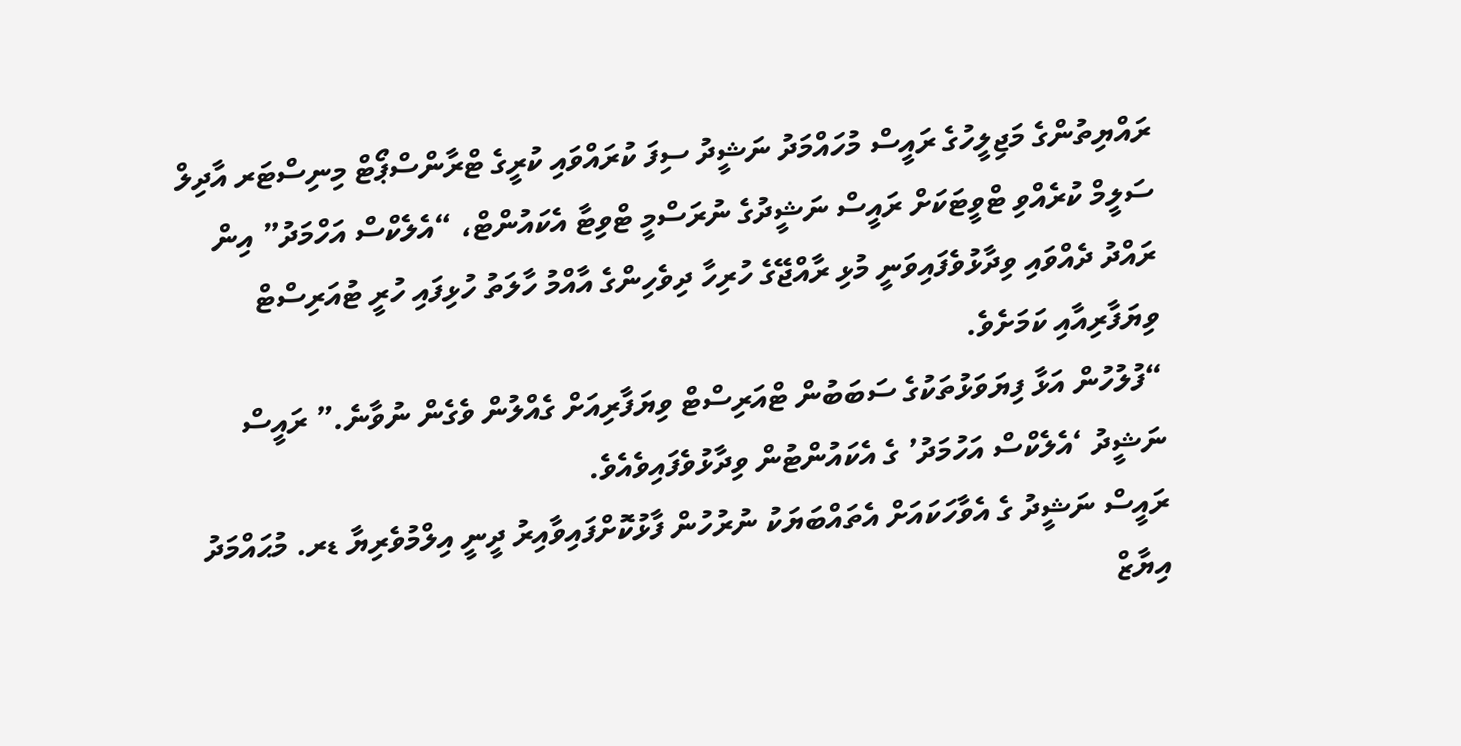ރައްޔިތުންގެ މަޖިލީހުގެ ރައީސް މުހައްމަދު ނަޝީދު ސިފަ ކުރައްވައި ކުރީގެ ޓްރާންސްޕޯޓް މިނިސްޓަރ އާދިލް ސަލީމް ކުރެއްވި ޓްވީޓަކަށް ރައީސް ނަޝީދުގެ ނުރަސްމީ ޓްވިޓާ އެކައުންޓް، “އެލެކްސް އަހްމަދު” އިން ރައްދު ދެއްވައި ވިދާޅުވެފައިވަނީ މުޅި ރާއްޖޭގެ ހުރިހާ ދިވެހިންގެ އާއްމު ހާލަތު ހުޅިފައި ހުރީ ޓުއަރިސްޓް ވިޔަފާރިއާއި ކަމަށެވެ.
“ފުލުހުން އަޅާ ފިޔަވަޅުތަކުގެ ސަބަބުން ޓްއަރިސްޓް ވިޔަފާރިއަށް ގެއްލުން ވެގެން ނުވާނެ.” ރައީސް ނަޝީދު ‘އެލެކްސް އަހުމަދު’ ގެ އެކައުންޓުން ވިދާޅުވެފައިވެއެވެ.
ރައީސް ނަޝީދު ގެ އެވާހަކައަށް އެތައްބަޔަކު ނުރުހުން ފާޅުކޮށްފައިވާއިރު ދީނީ އިލްމުވެރިޔާ ޑރ. މުޙައްމަދު އިޔާޒް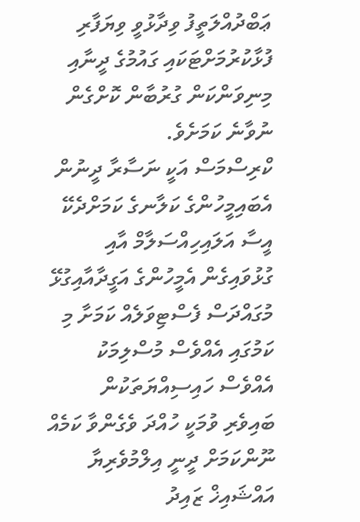ޢަބްދުއްލަތީފު ވިދާޅުވީ ވިޔަފާރި ފުޅާކުރުމަށްޓަކައި ގައުމުގެ ދީނާއި މިނިވަންކަން ގުރުބާން ކޮށްގެން ނުވާނެ ކަމަށެވެ.
ކްރިސްމަސް އަކީ ނަސާރާ ދީނުން އެބައިމީހުންގެ ކަލާނގެ ކަމަށްދެކޭ އީސާ އަލައިހިއްސަލާމް އާއި ގުޅުވައިގެން އެމީހުންގެ އަގީދާއާއިގުޅޭ މުގައްދަސް ފެސްޓިވަލެއް ކަމަށާ މި ކަމުގައި އެއްވެސް މުސްލިމަކު އެއްވެސް ހައިސިއްޔަތަކުން ބައިވެރި ވުމަކީ ހުއްދަ ވެގެންވާ ކަމެއް ނޫންކަމަށް ދީނީ އިލްމުވެރިޔާ އައްޝައިޚް ޒައިދު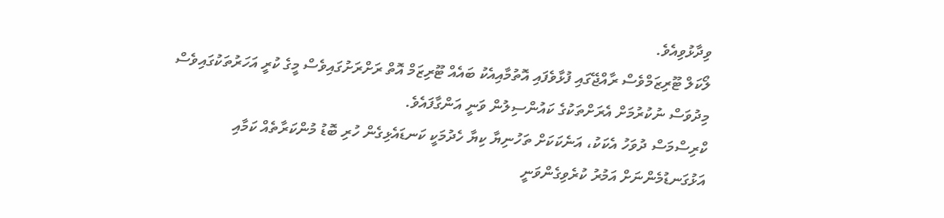ވިދާޅުވިއެވެ.
ލޯކަލް ޓޫރިޒަމްވެސް ރާއްޖޭގައި ފުޅާވެފައި އޮތުމާއިއެކު ބައެއް ޓޫރިޒަމް އޮތް ރަށްރަށުގައިވެސް މީގެ ކުރީ އަހަރުތަކުގައިވެސް މިދުވަސް ނުކުރުމަށް އެރަށްތަކުގެ ކައުންސިލުން ވަނީ އަންގާފައެވެ.
ކްރިސްމަސް ދުވަހު އެކަކު، އަނެކަކަށް ތަހުނިޔާ ކިޔާ ހެދުމަކީ ކަނޑައެޅިގެން ހުރި ބޮޑު މުންކަރާތެއް ކަމާއި އަޅުގަނޑުމެންނަށް އަމުރު ކުރެވިގެންވަނީ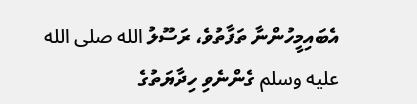އެބައިމީހުންނާ ތަފާތުވެ، ރަސޫލު الله صلى الله عليه وسلم ގެންނެވި ހިދާޔަތުގެ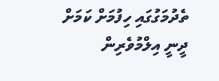ތެދުމަގުގައި ހިފުމަށް ކަމަށް ދީނީ އިލްމުވެރިން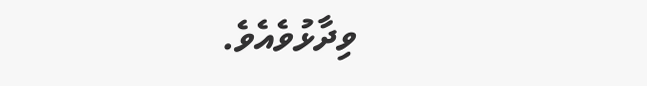ވިދާޅުވެއެވެ.